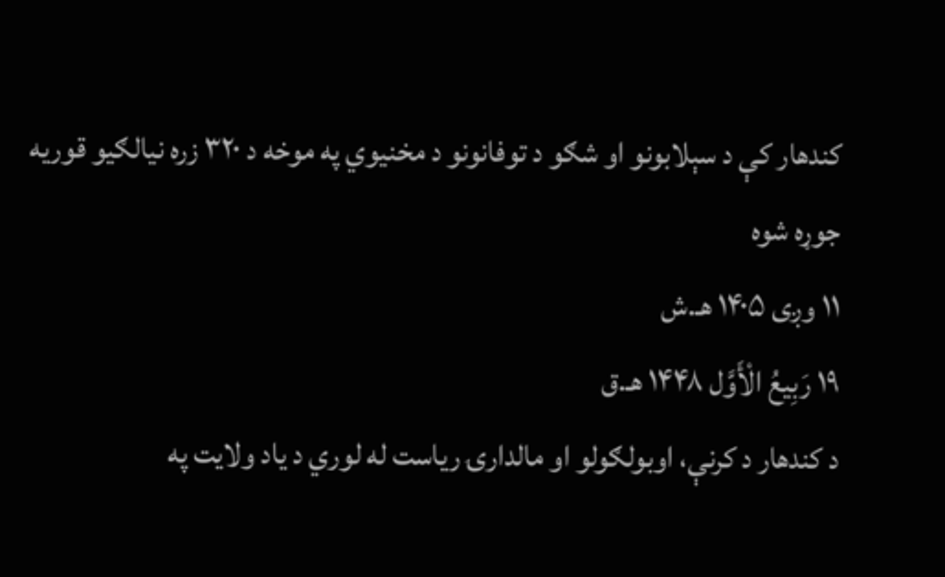کندهار کې د سېلابونو او شګو د توفانونو د مخنیوي په موخه د ۳۲۰ زره نیالګیو قوریه جوړه شوه
۱۱ وږی ۱۴۰۵ هـ.ش
۱۹ رَبِیعُ الْأَوَّل ۱۴۴۸ هـ.ق
د کندهار د کرنې، اوبولګولو او مالدارۍ ریاست له لوري د یاد ولایت په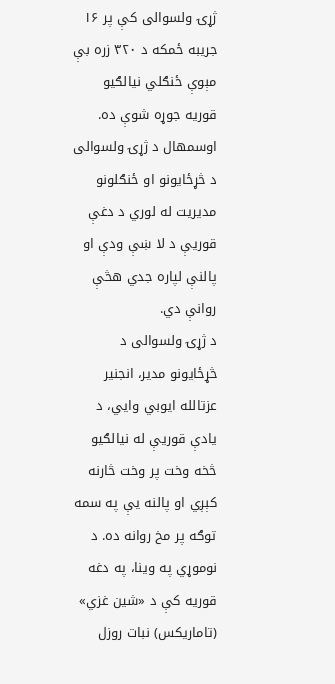ژړۍ ولسوالی کې پر ۱۶ جریبه ځمکه د ۳۲۰ زره بې مېوې ځنګلي نیالګیو قوریه جوړه شوې ده. اوسمهال د ژړۍ ولسوالی د څړځایونو او ځنګلونو مدیریت له لوري د دغې قوریې د لا ښې ودې او پالنې لپاره جدي هڅې روانې دي.
د ژړۍ ولسوالی د څړځایونو مدیر، انجنیر عزتالله ایوبي وایي، د یادې قوریې له نیالګیو څخه وخت پر وخت څارنه کېږي او پالنه یې په سمه توګه پر مخ روانه ده. د نوموړي په وینا، په دغه قوریه کې د «شین غزي» (تاماریکس) نبات روزل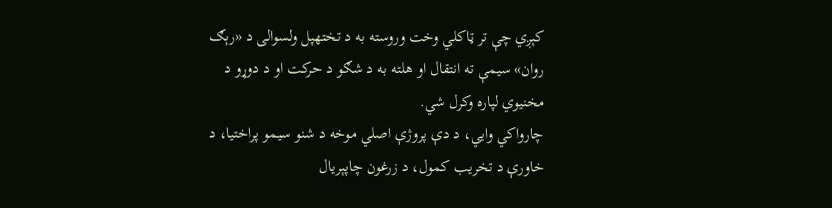کېږي چې تر ټاکلي وخت وروسته به د تختهپل ولسوالی د «رېګ روان» سیمې ته انتقال او هلته به د شګو د حرکت او د دوړو د مخنیوي لپاره وکرل شي.
چارواکي وایي، د دې پروژې اصلي موخه د شنو سیمو پراختیا، د خاورې د تخریب کمول، د زرغون چاپېریال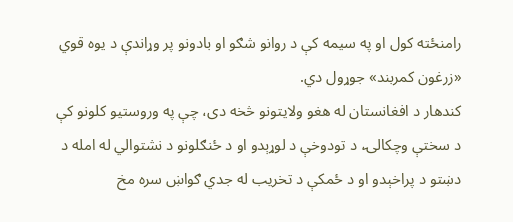رامنځته کول او په سیمه کې د روانو شګو او بادونو پر وړاندې د یوه قوي «زرغون کمربند» جوړول دي.
کندهار د افغانستان له هغو ولایتونو څخه دی، چې په وروستیو کلونو کې د سختې وچکالۍ، د تودوخې د لوړېدو او د ځنګلونو د نشتوالي له امله د دښتو د پراخېدو او د ځمکې د تخریب له جدي ګواښ سره مخ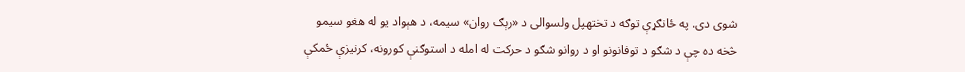شوی دی. په ځانګړې توګه د تختهپل ولسوالی د «رېګ روان» سیمه، د هېواد یو له هغو سیمو څخه ده چې د شګو د توفانونو او د روانو شګو د حرکت له امله د استوګنې کورونه، کرنیزې ځمکې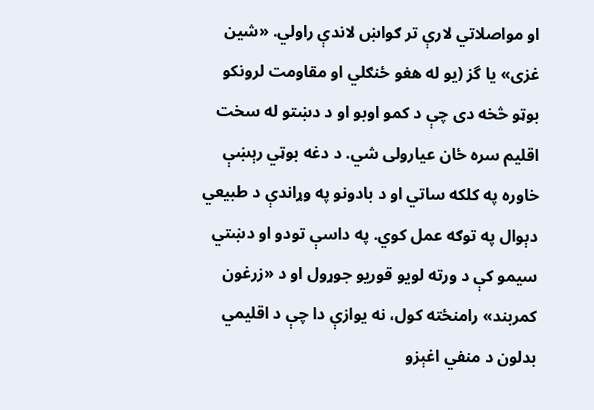او مواصلاتي لارې تر ګواښ لاندې راولي. «شین غزی» یا گز (یو له هغو ځنګلي او مقاومت لرونکو بوټو څخه دی چې د کمو اوبو او د دښتو له سخت اقلیم سره ځان عیارولی شي. د دغه بوټي رېښې خاوره په کلکه ساتي او د بادونو په وړاندې د طبیعي دېوال په توګه عمل کوي. په داسې تودو او دښتي سیمو کې د ورته لویو قوریو جوړول او د «زرغون کمربند» رامنځته کول، نه یوازې دا چې د اقلیمي بدلون د منفي اغېزو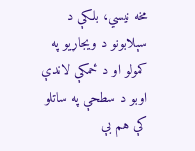مخه نیسي، بلکې د سېلابونو د ویجاړیو په کمولو او د ځمکې لاندې اوبو د سطحې په ساتلو کې هم بې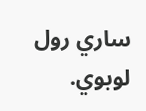ساري رول لوبوي.